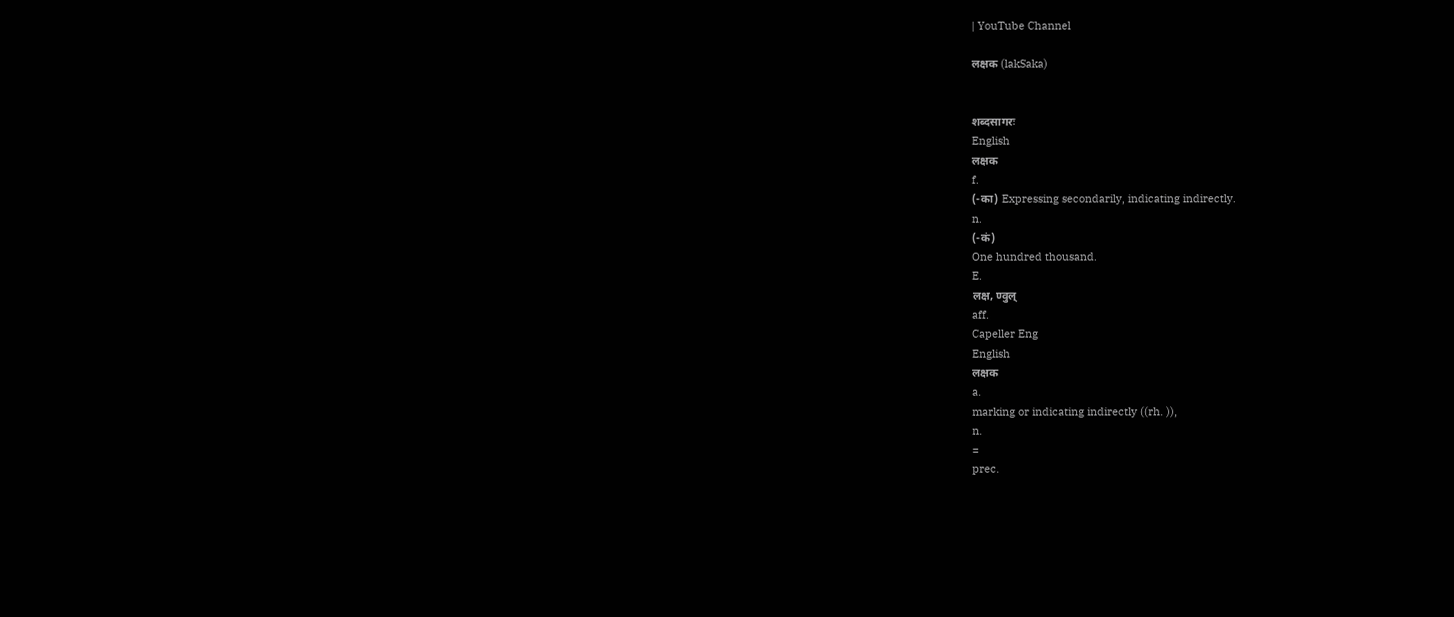| YouTube Channel

लक्षक (lakSaka)


शब्दसागरः
English
लक्षक
f.
(-का) Expressing secondarily, indicating indirectly.
n.
(-कं)
One hundred thousand.
E.
लक्ष, ण्वुल्
aff.
Capeller Eng
English
लक्षक
a.
marking or indicating indirectly ((rh. )),
n.
=
prec.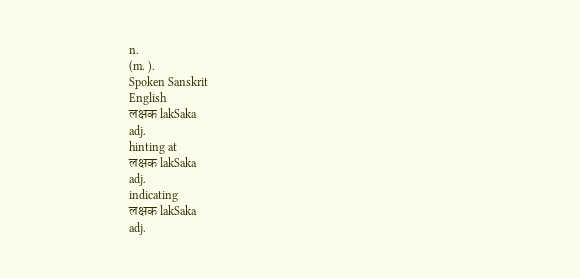n.
(m. ).
Spoken Sanskrit
English
लक्षक lakSaka
adj.
hinting at
लक्षक lakSaka
adj.
indicating
लक्षक lakSaka
adj.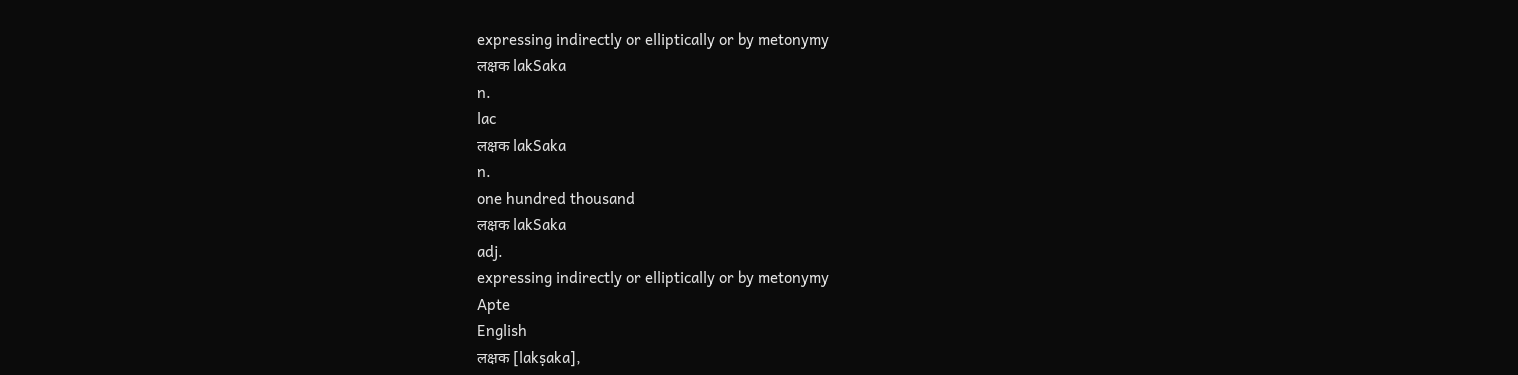expressing indirectly or elliptically or by metonymy
लक्षक lakSaka
n.
lac
लक्षक lakSaka
n.
one hundred thousand
लक्षक lakSaka
adj.
expressing indirectly or elliptically or by metonymy
Apte
English
लक्षक [lakṣaka],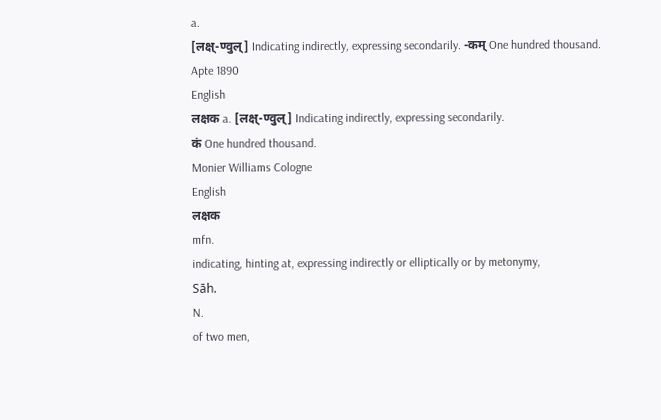a.
[लक्ष्-ण्वुल्] Indicating indirectly, expressing secondarily. -कम् One hundred thousand.
Apte 1890
English
लक्षक a. [लक्ष्-ण्वुल्] Indicating indirectly, expressing secondarily.
कं One hundred thousand.
Monier Williams Cologne
English
लक्षक
mfn.
indicating, hinting at, expressing indirectly or elliptically or by metonymy,
Sāh.
N.
of two men,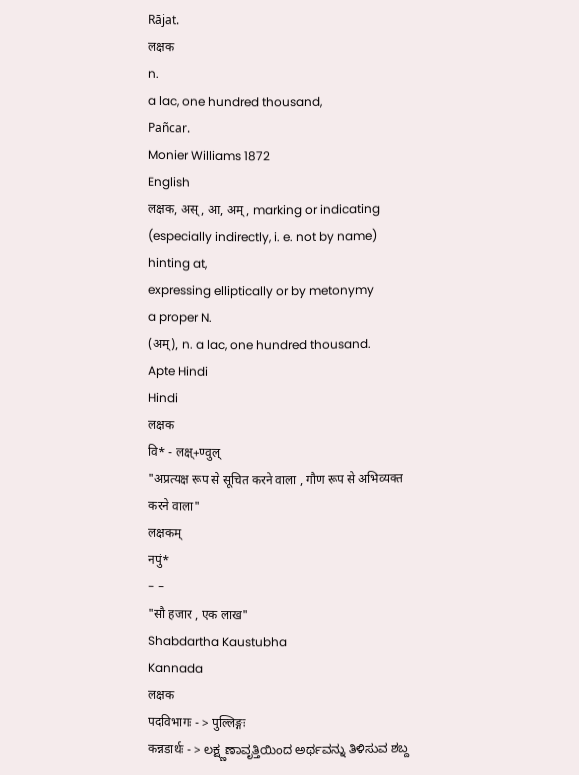Rājat.
लक्षक
n.
a lac, one hundred thousand,
Pañcar.
Monier Williams 1872
English
लक्षक, अस्, आ, अम्, marking or indicating
(especially indirectly, i. e. not by name)
hinting at,
expressing elliptically or by metonymy
a proper N.
(अम्), n. a lac, one hundred thousand.
Apte Hindi
Hindi
लक्षक
वि* - लक्ष्+ण्वुल्
"अप्रत्यक्ष रूप से सूचित करने वाला , गौण रूप से अभिव्यक्त करने वाला"
लक्षकम्
नपुं*
- -
"सौ हजार , एक लाख"
Shabdartha Kaustubha
Kannada
लक्षक
पदविभागः - > पुल्लिङ्गः
कन्नडार्थः - > ಲಕ್ಷ್ಣಣಾವೃತ್ತಿಯಿಂದ ಅರ್ಥವನ್ನು ತಿಳಿಸುವ ಶಬ್ದ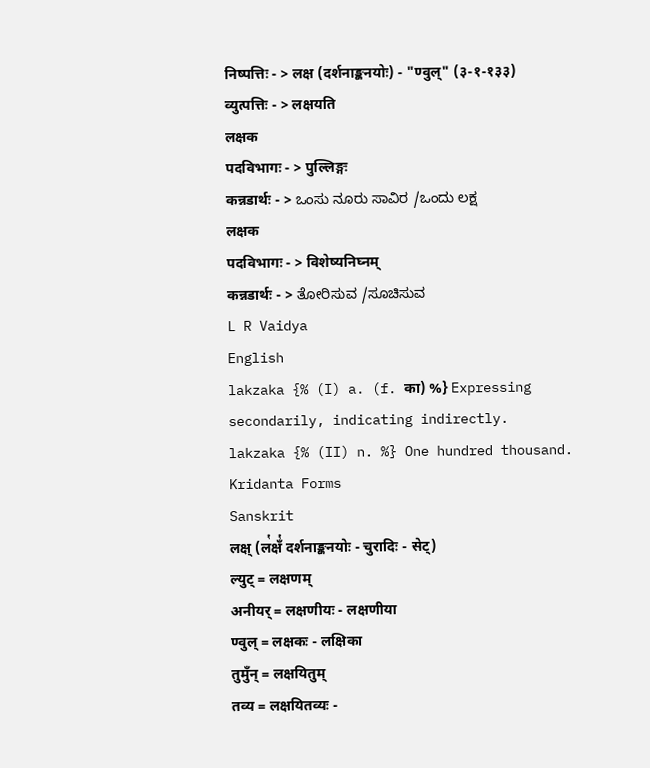निष्पत्तिः - > लक्ष (दर्शनाङ्कनयोः) - "ण्वुल्" (३-१-१३३)
व्युत्पत्तिः - > लक्षयति
लक्षक
पदविभागः - > पुल्लिङ्गः
कन्नडार्थः - > ಒಂಸು ನೂರು ಸಾವಿರ /ಒಂದು ಲಕ್ಷ
लक्षक
पदविभागः - > विशेष्यनिघ्नम्
कन्नडार्थः - > ತೋರಿಸುವ /ಸೂಚಿಸುವ
L R Vaidya
English
lakzaka {% (I) a. (f. का) %} Expressing secondarily, indicating indirectly.
lakzaka {% (II) n. %} One hundred thousand.
Kridanta Forms
Sanskrit
लक्ष् (ल꣡क्षँ꣡ दर्शनाङ्कनयोः - चुरादिः - सेट्)
ल्युट् = लक्षणम्
अनीयर् = लक्षणीयः - लक्षणीया
ण्वुल् = लक्षकः - लक्षिका
तुमुँन् = लक्षयितुम्
तव्य = लक्षयितव्यः -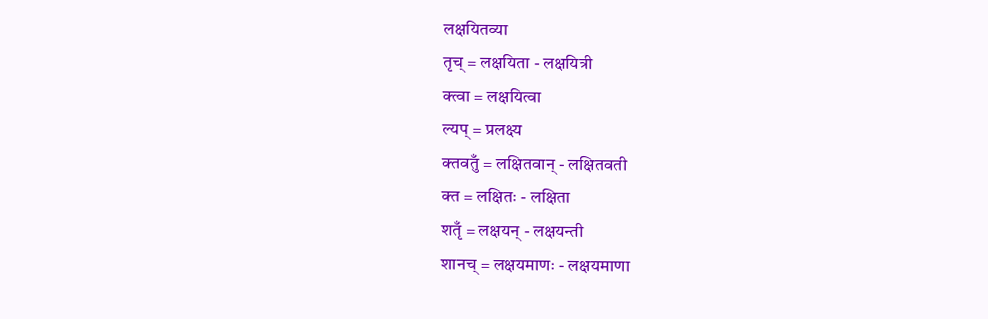लक्षयितव्या
तृच् = लक्षयिता - लक्षयित्री
क्त्वा = लक्षयित्वा
ल्यप् = प्रलक्ष्य
क्तवतुँ = लक्षितवान् - लक्षितवती
क्त = लक्षितः - लक्षिता
शतृँ = लक्षयन् - लक्षयन्ती
शानच् = लक्षयमाणः - लक्षयमाणा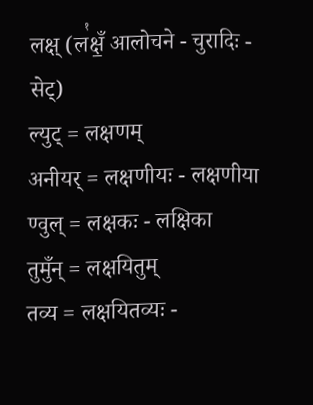लक्ष् (ल꣡क्षँ॒ आलोचने - चुरादिः - सेट्)
ल्युट् = लक्षणम्
अनीयर् = लक्षणीयः - लक्षणीया
ण्वुल् = लक्षकः - लक्षिका
तुमुँन् = लक्षयितुम्
तव्य = लक्षयितव्यः -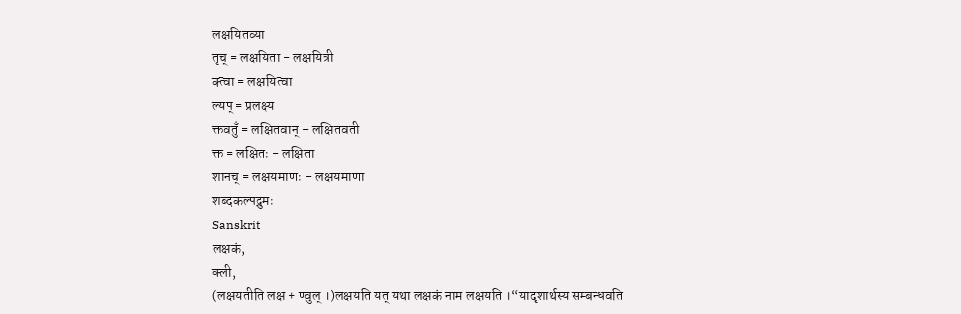लक्षयितव्या
तृच् = लक्षयिता - लक्षयित्री
क्त्वा = लक्षयित्वा
ल्यप् = प्रलक्ष्य
क्तवतुँ = लक्षितवान् - लक्षितवती
क्त = लक्षितः - लक्षिता
शानच् = लक्षयमाणः - लक्षयमाणा
शब्दकल्पद्रुमः
Sanskrit
लक्षकं,
क्ली,
(लक्षयतीति लक्ष + ण्वुल् ।)लक्षयति यत् यथा लक्षकं नाम लक्षयति ।“यादृशार्थस्य सम्बन्धवति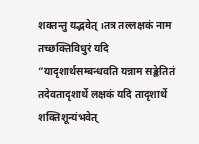शक्तन्तु यद्भवेत् ।तत्र तल्लक्षकं नाम तच्छक्तिविधुरं यदि
”यादृशार्थसम्बन्धवति यन्नाम सङ्केतितं तदेवतादृशार्थे लक्षकं यदि तादृशार्थे शक्तिशून्यंभवेत्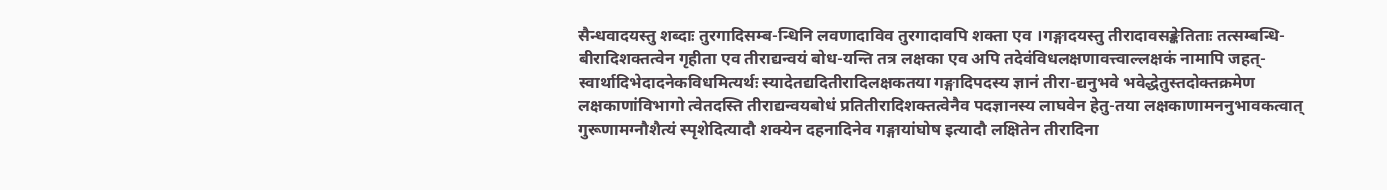सैन्धवादयस्तु शब्दाः तुरगादिसम्ब-न्धिनि लवणादाविव तुरगादावपि शक्ता एव ।गङ्गादयस्तु तीरादावसङ्केतिताः तत्सम्बन्धि-बीरादिशक्तत्वेन गृहीता एव तीराद्यन्वयं बोध-यन्ति तत्र लक्षका एव अपि तदेवंविधलक्षणावत्त्वाल्लक्षकं नामापि जहत्-स्वार्थादिभेदादनेकविधमित्यर्थः स्यादेतद्यदितीरादिलक्षकतया गङ्गादिपदस्य ज्ञानं तीरा-द्यनुभवे भवेद्धेतुस्तदोक्तक्रमेण लक्षकाणांविभागो त्वेतदस्ति तीराद्यन्वयबोधं प्रतितीरादिशक्तत्वेनैव पदज्ञानस्य लाघवेन हेतु-तया लक्षकाणामननुभावकत्वात् गुरूणामग्नौशैत्यं स्पृशेदित्यादौ शक्येन दहनादिनेव गङ्गायांघोष इत्यादौ लक्षितेन तीरादिना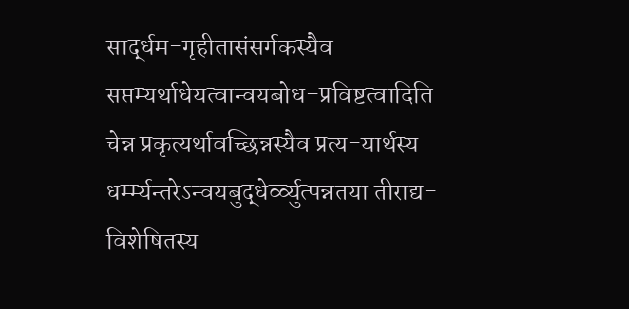सार्द्धम-गृहीतासंसर्गकस्यैव सप्तम्यर्थाधेयत्वान्वयबोध-प्रविष्टत्वादिति चेन्न प्रकृत्यर्थावच्छिन्नस्यैव प्रत्य-यार्थस्य धर्म्म्यन्तरेऽन्वयबुद्धेर्व्व्युत्पन्नतया तीराद्य-विशेषितस्य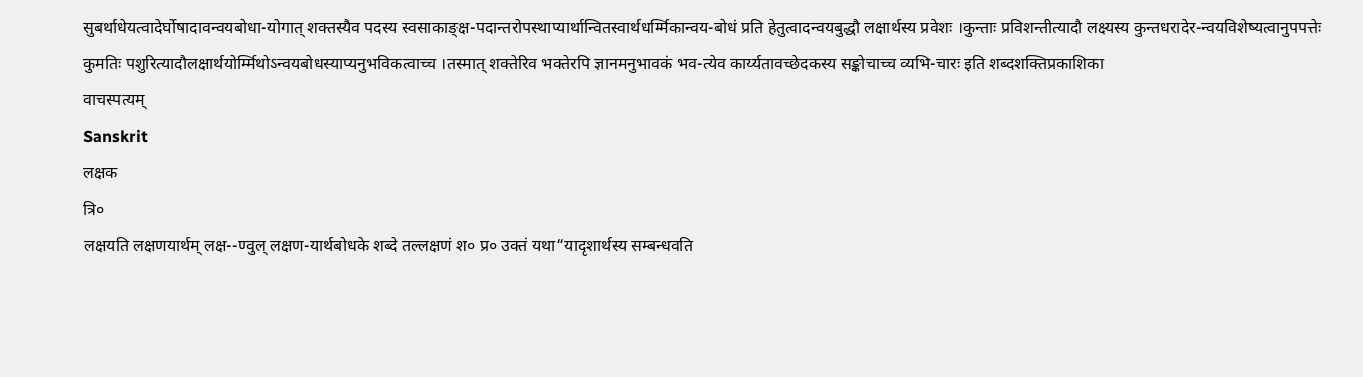सुबर्थाधेयत्वादेर्घोषादावन्वयबोधा-योगात् शक्तस्यैव पदस्य स्वसाकाङ्क्ष-पदान्तरोपस्थाप्यार्थान्वितस्वार्थधर्म्मिकान्वय-बोधं प्रति हेतुत्वादन्वयबुद्धौ लक्षार्थस्य प्रवेशः ।कुन्ताः प्रविशन्तीत्यादौ लक्ष्यस्य कुन्तधरादेर-न्वयविशेष्यत्वानुपपत्तेः कुमतिः पशुरित्यादौलक्षार्थयोर्म्मिथोऽन्वयबोधस्याप्यनुभविकत्वाच्च ।तस्मात् शक्तेरिव भक्तेरपि ज्ञानमनुभावकं भव-त्येव कार्य्यतावच्छेदकस्य सङ्कोचाच्च व्यभि-चारः इति शब्दशक्तिप्रकाशिका
वाचस्पत्यम्
Sanskrit
लक्षक
त्रि०
लक्षयति लक्षणयार्थम् लक्ष--ण्वुल् लक्षण-यार्थबोधके शब्दे तल्लक्षणं श० प्र० उक्तं यथा“यादृशार्थस्य सम्बन्धवति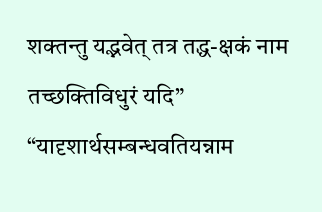शक्तन्तु यद्भवेत् तत्र तद्ध-क्षकं नाम तच्छक्तिविधुरं यदि” “यादृशार्थसम्बन्धवतियन्नाम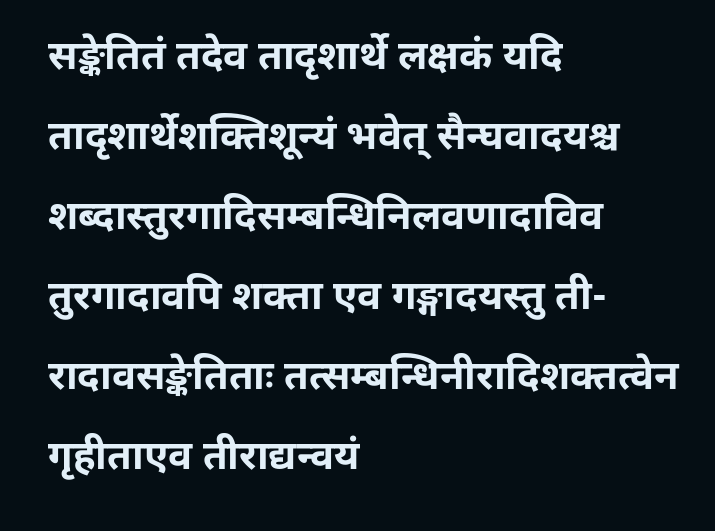सङ्केतितं तदेव तादृशार्थे लक्षकं यदि तादृशार्थेशक्तिशून्यं भवेत् सैन्घवादयश्च शब्दास्तुरगादिसम्बन्धिनिलवणादाविव तुरगादावपि शक्ता एव गङ्गादयस्तु ती-रादावसङ्केतिताः तत्सम्बन्धिनीरादिशक्तत्वेन गृहीताएव तीराद्यन्वयं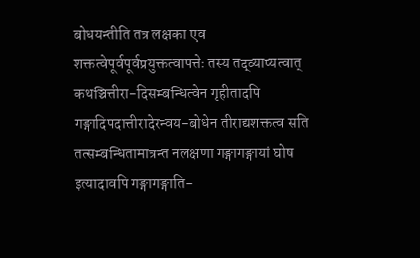बोधयन्तीति तत्र लक्षका एव शक्तत्वेपूर्वपूर्वप्रयुक्तत्वापत्तेः तस्य तद्व्याप्यत्वात् कथञ्चित्तीरा-दिसम्बन्धित्वेन गृहीतादपि गङ्गादिपदात्तीरादेरन्वय-बोधेन तीराद्यशक्तत्व सति तत्सम्बन्धितामात्रन्त नलक्षणा गङ्गागङ्गायां घोष इत्यादावपि गङ्गागङ्गाति-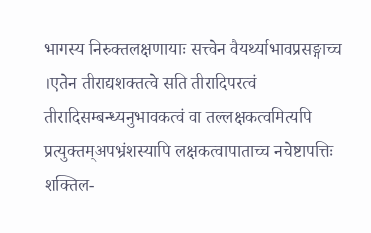भागस्य निरुक्तलक्षणायाः सत्त्वेन वैयर्थ्याभावप्रसङ्गाच्च ।एतेन तीराद्यशक्तत्वे सति तीरादिपरत्वं तीरादिसम्बन्ध्यनुभावकत्वं वा तल्लक्षकत्वमित्यपि प्रत्युक्तम्अपभ्रंशस्यापि लक्षकत्वापाताच्च नचेष्टापत्तिः शक्तिल-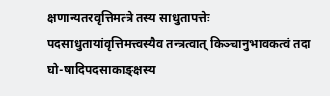क्षणान्यतरवृत्तिमत्त्रे तस्य साधुतापत्तेः पदसाधुतायांवृत्तिमत्त्वस्यैव तन्त्रत्वात् किञ्चानुभावकत्वं तदा घो-षादिपदसाकाङ्क्षस्य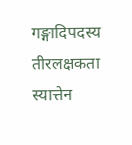गङ्गादिपदस्य तीरलक्षकता स्यात्तेन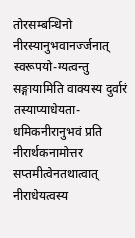तोरसम्बन्धिनो नीरस्यानुभवानर्ज्जनात् स्वरूपयो-ग्यत्वन्तु सङ्गायामिति वाक्यस्य दुर्वारं तस्याप्याधेयता-धमिकनीरानुभवं प्रति नीरार्थकनामोत्तर सप्तमीत्वेनतथात्वात् नीराधेयत्वस्य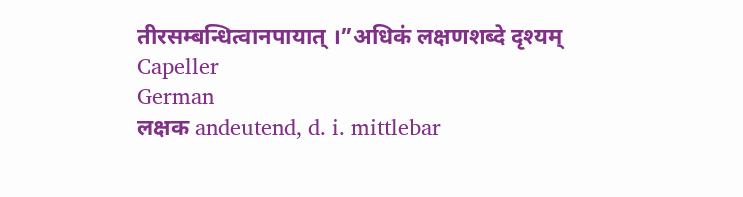तीरसम्बन्धित्वानपायात् ।”अधिकं लक्षणशब्दे दृश्यम्
Capeller
German
लक्षक andeutend, d. i. mittlebar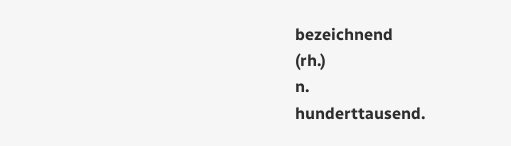bezeichnend
(rh.)
n.
hunderttausend.